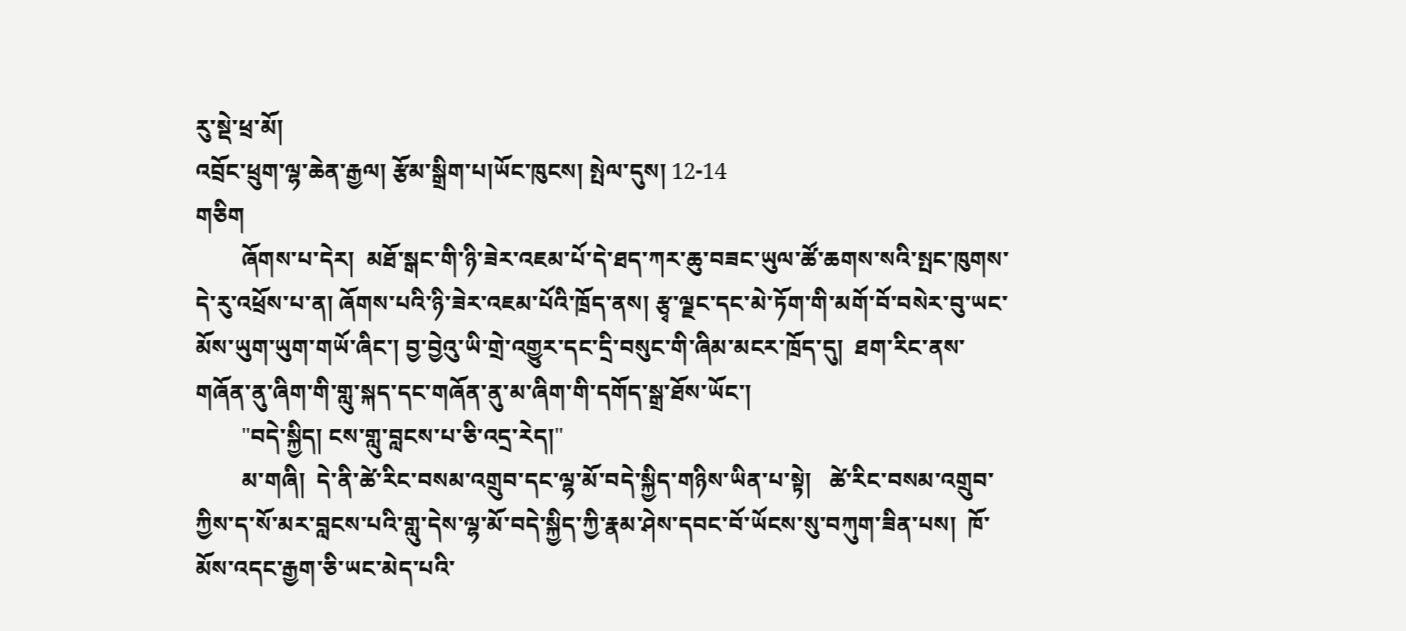རུ་སྡེ་ཕྲ་མོ།
འབྲོང་ཕྲུག་ལྷ་ཆེན་རྒྱལ། རྩོམ་སྒྲིག་པ།ཡོང་ཁུངས། སྤེལ་དུས། 12-14
གཅིག
        ཞོགས་པ་དེར།  མཐོ་སྒང་གི་ཉི་ཟེར་འཇམ་པོ་དེ་ཐད་ཀར་ཆུ་བཟང་ཡུལ་ཚོ་ཆགས་སའི་སྤང་ཁུགས་དེ་རུ་འཕྲོས་པ་ན། ཞོགས་པའི་ཉི་ཟེར་འཇམ་པོའི་ཁྲོད་ནས། རྩྭ་ལྗང་དང་མེ་ཏོག་གི་མགོ་བོ་བསེར་བུ་ཡང་མོས་ཡུག་ཡུག་གཡོ་ཞིང་། བྱ་བྱེའུ་ཡི་གྲེ་འགྱུར་དང་དྲི་བསུང་གི་ཞིམ་མངར་ཁྲོད་དུ།  ཐག་རིང་ནས་གཞོན་ནུ་ཞིག་གི་གླུ་སྐད་དང་གཞོན་ནུ་མ་ཞིག་གི་དགོད་སྒྲ་ཐོས་ཡོང་།
        "བདེ་སྐྱིད། ངས་གླུ་བླངས་པ་ཅི་འདྲ་རེད།"
        མ་གཞི།  དེ་ནི་ཚེ་རིང་བསམ་འགྲུབ་དང་ལྷ་མོ་བདེ་སྐྱིད་གཉིས་ཡིན་པ་སྟེ།   ཚེ་རིང་བསམ་འགྲུབ་ཀྱིས་ད་སོ་མར་བླངས་པའི་གླུ་དེས་ལྷ་མོ་བདེ་སྐྱིད་ཀྱི་རྣམ་ཤེས་དབང་བོ་ཡོངས་སུ་བཀུག་ཟིན་པས།  ཁོ་མོས་འདང་རྒྱག་ཅི་ཡང་མེད་པའི་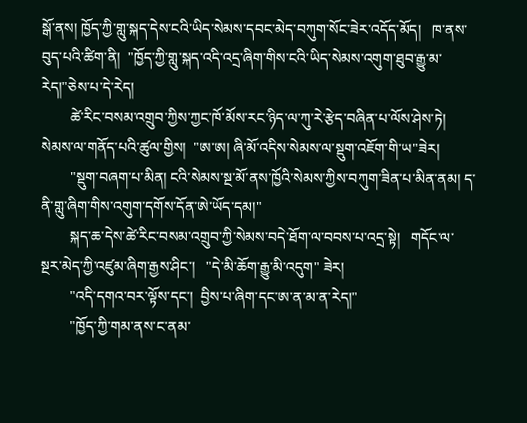སྒོ་ནས། ཁྱོད་ཀྱི་གླུ་སྐད་དེས་ངའི་ཡིད་སེམས་དབང་མེད་བཀུག་སོང་ཟེར་འདོད་མོད།   ཁ་ནས་བུད་པའི་ཚིག་ནི།  "ཁྱོད་ཀྱི་གླུ་སྐད་འདི་འདྲ་ཞིག་གིས་ངའི་ཡིད་སེམས་འགུག་ཐུབ་རྒྱུ་མ་རེད།"ཅེས་པ་དེ་རེད།
        ཚེ་རིང་བསམ་འགྲུབ་ཀྱིས་ཀྱང་ཁོ་མོས་རང་ཉིད་ལ་ཀུ་རེ་རྩེད་བཞིན་པ་ལོས་ཤེས་ཏེ།  སེམས་ལ་གནོད་པའི་ཚུལ་གྱིས།  "ཨ་ཨ། ཞི་མོ་འདིས་སེམས་ལ་སྡུག་འཇོག་གི་ཡ"ཟེར།
        "སྡུག་བཞག་པ་མིན། ངའི་སེམས་སྔ་མོ་ནས་ཁྱོའི་སེམས་ཀྱིས་བཀུག་ཟིན་པ་མིན་ནམ། ད་ནི་གླུ་ཞིག་གིས་འགུག་དགོས་དོན་ཨེ་ཡོད་དམ།"
        སྐད་ཆ་དེས་ཚེ་རིང་བསམ་འགྲུབ་ཀྱི་སེམས་བདེ་ཐོག་ལ་བབས་པ་འདྲ་སྟེ།   གདོང་ལ་སྔར་མེད་ཀྱི་འཛུམ་ཞིག་རྒྱས་ཤིང་།   "དེ་མི་ཆོག་རྒྱུ་མི་འདུག" ཟེར།
        "འདི་དགའ་བར་ལྟོས་དང་།  བྱིས་པ་ཞིག་དང་ཨ་ན་མ་ན་རེད།"
        "ཁྱོད་ཀྱི་གམ་ནས་ང་ནམ་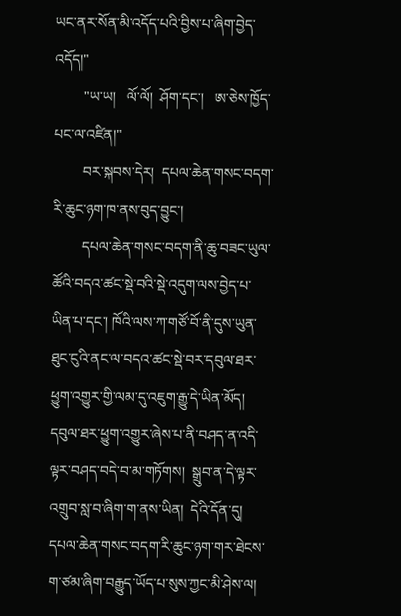ཡང་ནར་སོན་མི་འདོད་པའི་བྱིས་པ་ཞིག་བྱེད་འདོད།"
        "ཡ་ཡ།   ལོ་ལོ།  ཤོག་དང་།   ཨ་ཅེས་ཁྱོད་པང་ལ་འཛིན།"
        བར་སྐབས་དེར།  དཔལ་ཆེན་གསང་བདག་རི་ཆུང་ཉག་ཁ་ནས་བུད་བྱུང་།
        དཔལ་ཆེན་གསང་བདག་ནི་ཆུ་བཟང་ཡུལ་ཚོའི་བདའ་ཚང་སྡེ་བའི་སྡེ་འདུག་ལས་བྱེད་པ་ཡིན་པ་དང་། ཁོའི་ལས་ཀ་གཙོ་བོ་ནི་དུས་ཡུན་ཐུང་ངུའི་ནང་ལ་བདའ་ཚང་སྡེ་བར་དབུལ་ཐར་ཕྱུག་འགྱུར་གྱི་ལམ་དུ་འཇུག་རྒྱུ་དེ་ཡིན་མོད།  དབུལ་ཐར་ཕྱུག་འགྱུར་ཞེས་པ་ནི་བཤད་ན་འདི་ལྟར་བཤད་བདེ་བ་མ་གཏོགས།  སྒྲུབ་ན་དེ་ལྟར་འགྲུབ་སླ་བ་ཞིག་ག་ནས་ཡིན།  དེའི་དོན་དུ།   དཔལ་ཆེན་གསང་བདག་རི་ཆུང་ཉག་གར་ཐེངས་ག་ཙམ་ཞིག་བརྒྱུད་ཡོད་པ་སུས་ཀྱང་མི་ཤེས་ལ།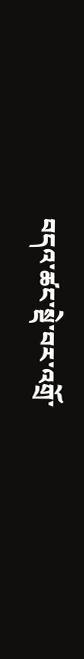བདའ་ཚང་སྡེ་བར་འགྲོ་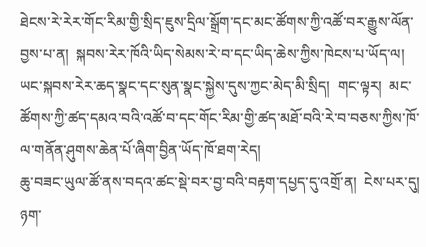ཐེངས་རེ་རེར་གོང་རིམ་གྱི་སྲིད་ཇུས་དྲིལ་སྒྲོག་དང་མང་ཚོགས་ཀྱི་འཚོ་བར་རྒྱུས་ལོན་བྱས་པ་ན།  སྐབས་རེར་ཁོའི་ཡིད་སེམས་རེ་བ་དང་ཡིད་ཆེས་ཀྱིས་ཁེངས་པ་ཡོད་ལ།   ཡང་སྐབས་རེར་ཆད་སྣང་དང་སུན་སྣང་སྐྱེས་དུས་ཀྱང་མེད་མི་སྲིད།  གང་ལྟར།  མང་ཚོགས་ཀྱི་ཚད་དམའ་བའི་འཚོ་བ་དང་གོང་རིམ་གྱི་ཚད་མཐོ་བའི་རེ་བ་བཅས་ཀྱིས་ཁོ་ལ་གནོན་ཤུགས་ཆེན་པོ་ཞིག་བྱིན་ཡོད་ཁོ་ཐག་རེད།
ཆུ་བཟང་ཡུལ་ཚོ་ནས་བདའ་ཚང་སྡེ་བར་བྱ་བའི་བརྟག་དཔྱད་དུ་འགྲོ་ན།  ངེས་པར་དུ།  ཉག་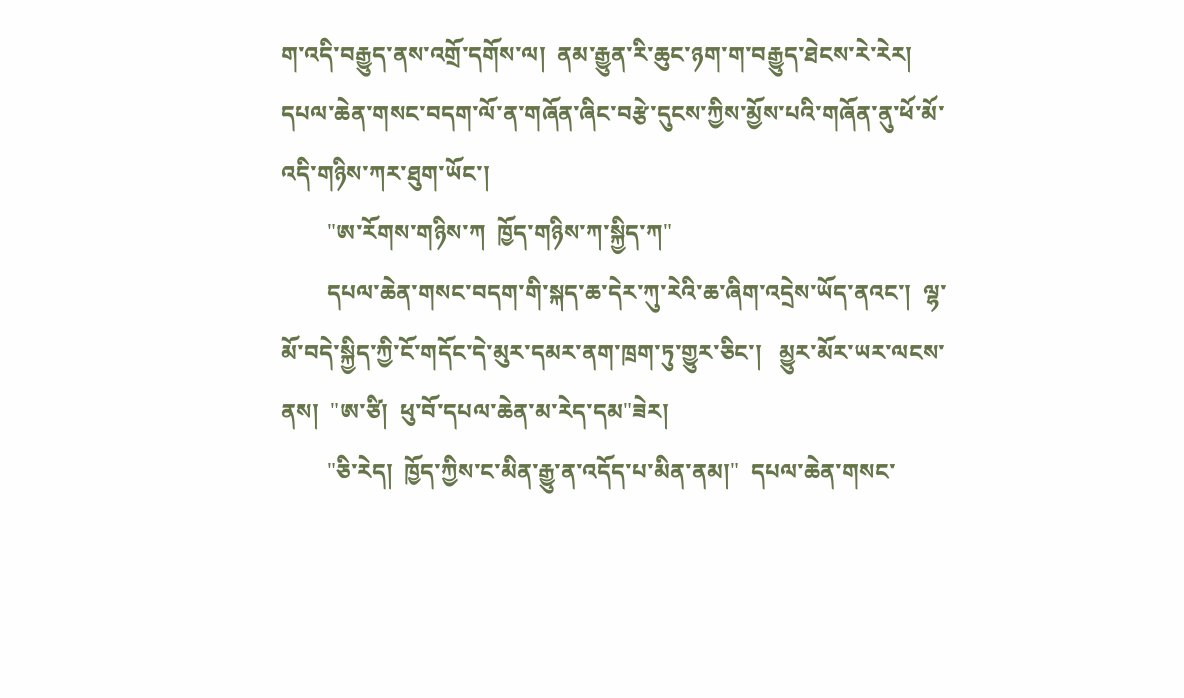ག་འདི་བརྒྱུད་ནས་འགྲོ་དགོས་ལ།  ནམ་རྒྱུན་རི་ཆུང་ཉག་ག་བརྒྱུད་ཐེངས་རེ་རེར། དཔལ་ཆེན་གསང་བདག་ལོ་ན་གཞོན་ཞིང་བརྩེ་དུངས་ཀྱིས་མྱོས་པའི་གཞོན་ནུ་ཕོ་མོ་འདི་གཉིས་ཀར་ཐུག་ཡོང་།
        "ཨ་རོགས་གཉིས་ཀ  ཁྱོད་གཉིས་ཀ་སྐྱིད་ཀ"
        དཔལ་ཆེན་གསང་བདག་གི་སྐད་ཆ་དེར་ཀུ་རེའི་ཆ་ཞིག་འདྲེས་ཡོད་ནའང་།  ལྷ་མོ་བདེ་སྐྱིད་ཀྱི་ངོ་གདོང་དེ་མུར་དམར་ནག་ཁྲག་ཏུ་གྱུར་ཅིང་།   མྱུར་མོར་ཡར་ལངས་ནས།  "ཨ་ཙི།  ཕུ་བོ་དཔལ་ཆེན་མ་རེད་དམ"ཟེར།
        "ཅི་རེད།  ཁྱོད་ཀྱིས་ང་མིན་རྒྱུ་ན་འདོད་པ་མིན་ནམ།"  དཔལ་ཆེན་གསང་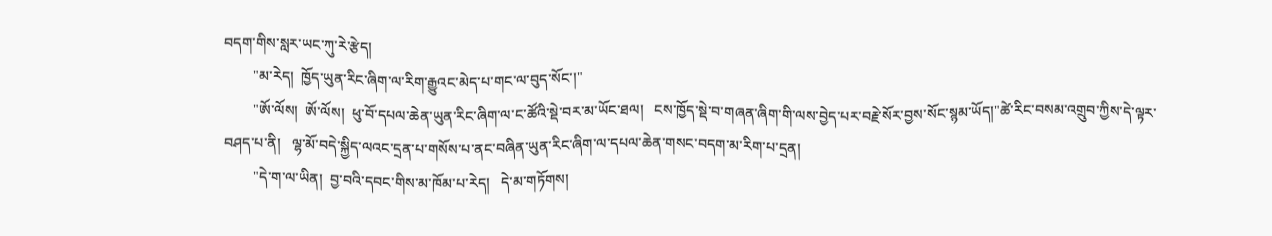བདག་གིས་སླར་ཡང་ཀུ་རེ་རྩེད།
        "མ་རེད།  ཁྱོད་ཡུན་རིང་ཞིག་ལ་རིག་རྒྱུའང་མེད་པ་གང་ལ་བུད་སོང་།"
        "ཨོ་ལོས།  ཨོ་ལོས།  ཕུ་བོ་དཔལ་ཆེན་ཡུན་རིང་ཞིག་ལ་ང་ཚོའི་སྡེ་བར་མ་ཡོང་ཐལ།   ངས་ཁྱོད་སྡེ་བ་གཞན་ཞིག་གི་ལས་བྱེད་པར་བརྗེ་སོར་བྱས་སོང་སྙམ་ཡོད།"ཚེ་རིང་བསམ་འགྲུབ་ཀྱིས་དེ་ལྟར་བཤད་པ་ནི།   ལྷ་མོ་བདེ་སྐྱིད་ལའང་དྲན་པ་གསོས་པ་ནང་བཞིན་ཡུན་རིང་ཞིག་ལ་དཔལ་ཆེན་གསང་བདག་མ་རིག་པ་དྲན།
        "དེ་ག་ལ་ཡིན།  བྱ་བའི་དབང་གིས་མ་ཁོམ་པ་རེད།   དེ་མ་གཏོགས།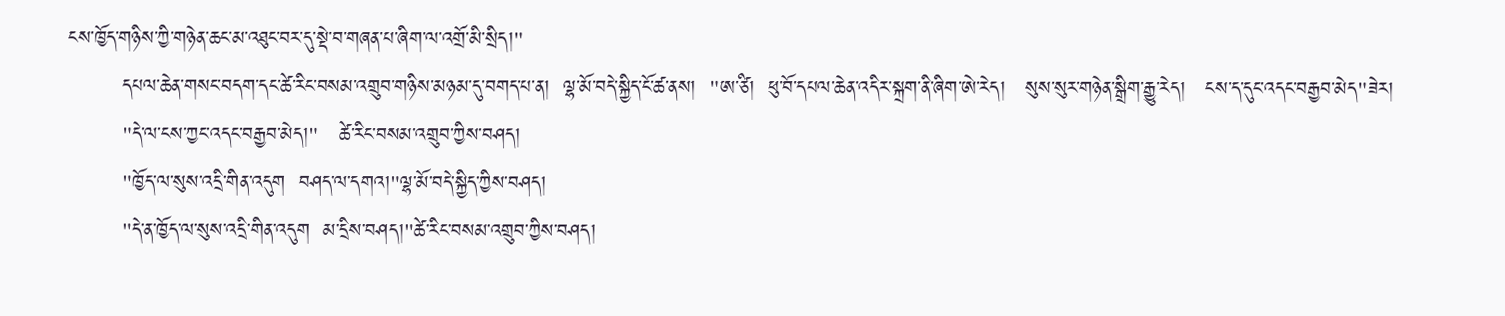ངས་ཁྱོད་གཉིས་ཀྱི་གཉེན་ཆང་མ་འཐུང་བར་དུ་སྡེ་བ་གཞན་པ་ཞིག་ལ་འགྲོ་མི་སྲིད།"
        དཔལ་ཆེན་གསང་བདག་དང་ཚེ་རིང་བསམ་འགྲུབ་གཉིས་མཉམ་དུ་བགད་པ་ན།  ལྷ་མོ་བདེ་སྐྱིད་ངོ་ཚ་ནས།  "ཨ་ཙི།  ཕུ་བོ་དཔལ་ཆེན་འདིར་སྐྲག་ནི་ཞིག་ཨེ་རེད།   སུས་སུར་གཉེན་སྒྲིག་རྒྱུ་རེད།   ངས་ད་དུང་འདང་བརྒྱབ་མེད"ཟེར།
        "དེ་ལ་ངས་ཀྱང་འདང་བརྒྱབ་མེད།"   ཚེ་རིང་བསམ་འགྲུབ་ཀྱིས་བཤད།
        "ཁྱོད་ལ་སུས་འདྲི་གིན་འདུག  བཤད་ལ་དགའ།"ལྷ་མོ་བདེ་སྐྱིད་ཀྱིས་བཤད།
        "དེ་ན་ཁྱོད་ལ་སུས་འདྲི་གིན་འདུག  མ་དྲིས་བཤད།"ཚེ་རིང་བསམ་འགྲུབ་ཀྱིས་བཤད།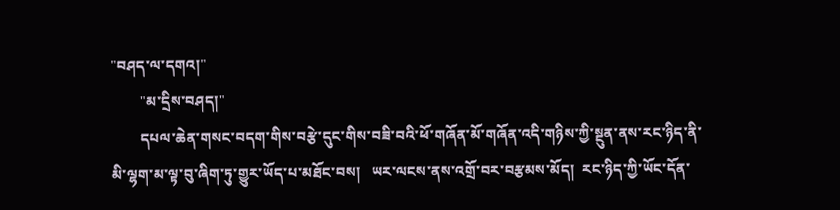"བཤད་ལ་དགའ།"
        "མ་དྲིས་བཤད།"
        དཔལ་ཆེན་གསང་བདག་གིས་བརྩེ་དུང་གིས་བཟི་བའི་ཕོ་གཞོན་མོ་གཞོན་འདི་གཉིས་ཀྱི་སྔུན་ནས་རང་ཉིད་ནི་མི་ལྷག་མ་ལྟ་བུ་ཞིག་ཏུ་གྱུར་ཡོད་པ་མཐོང་བས།   ཡར་ལངས་ནས་འགྲོ་བར་བརྩམས་མོད།  རང་ཉིད་ཀྱི་ཡོང་དོན་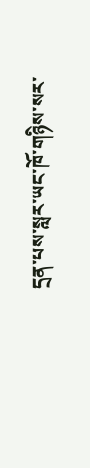དྲན་པས་སླར་ཡང་ཁོ་གཉིས་སར་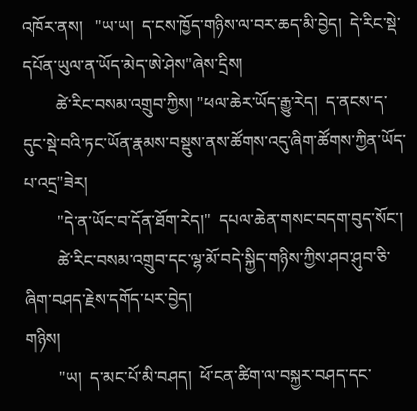འཁོར་ནས།   "ཡ་ཡ།  ད་ངས་ཁྱོད་གཉིས་ལ་བར་ཆད་མི་བྱེད།  དེ་རིང་སྡེ་དཔོན་ཡུལ་ན་ཡོད་མེད་ཨེ་ཤེས"ཞེས་དྲིས།
        ཚེ་རིང་བསམ་འགྲུབ་ཀྱིས། "ཕལ་ཆེར་ཡོད་རྒྱུ་རེད།  ད་ནངས་ད་དུང་སྡེ་བའི་ཏང་ཡོན་རྣམས་བསྡུས་ནས་ཚོགས་འདུ་ཞིག་ཚོགས་ཀྱིན་ཡོད་པ་འདྲ"ཟེར།
        "དེ་ན་ཡོང་བ་དོན་ཐོག་རེད།"  དཔལ་ཆེན་གསང་བདག་བུད་སོང་།
        ཚེ་རིང་བསམ་འགྲུབ་དང་ལྷ་མོ་བདེ་སྐྱིད་གཉིས་ཀྱིས་ཤབ་ཤུབ་ཅི་ཞིག་བཤད་རྗེས་དགོད་པར་བྱེད།
གཉིས།
        "ཡ།  ད་མང་པོ་མི་བཤད།  ཕོ་ངན་ཚིག་ལ་བསྐྱར་བཤད་དང་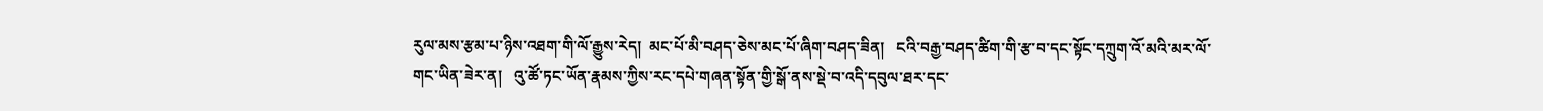རུལ་མས་རྩམ་པ་ཉིས་འཐག་གི་ལོ་རྒྱུས་རེད།  མང་པོ་མི་བཤད་ཅེས་མང་པོ་ཞིག་བཤད་ཟིན།   ངའི་བརྒྱ་བཤད་ཚིག་གི་རྩ་བ་དང་སྟོང་དཀྲུག་འོ་མའི་མར་ལོ་གང་ཡིན་ཟེར་ན།   འུ་ཚོ་ཏང་ཡོན་རྣམས་ཀྱིས་རང་དཔེ་གཞན་སྟོན་གྱི་སྒོ་ནས་སྡེ་བ་འདི་དབུལ་ཐར་དང་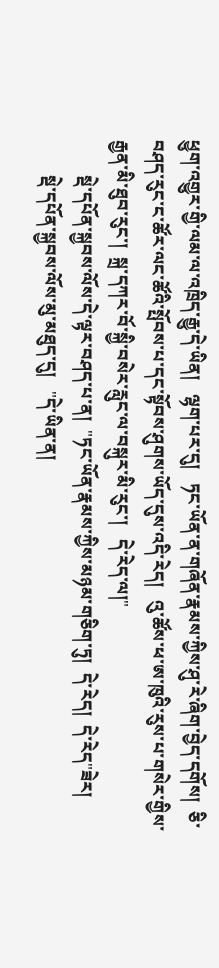ཕྱུག་འགྱུར་གྱི་ལམ་ལ་འཁྲིད་རྒྱུ་དེ་ཡིན།   ལྷག་པར་དུ།   ཏང་ཡོན་ན་གཞོན་རྣམས་ཀྱིས་ཤུ་རེ་ཞིག་བྱེད་དགོས།  ཅི་བཤད་རུང་ང་ཚོར་ལང་ཚོའི་སྤོབས་པ་དང་སྟོབས་ཤུགས་ཡོད་དུས་འདི་རེད།   འུ་ཚོས་ཕ་ཨ་ཁུའི་རུས་པ་གསེར་གྱིས་རྒྱན་མི་ཐུབ་རུང་།  སྐྲ་དཀར་བོ་སྐྱི་བསེར་རླུང་ལ་བསྐུར་མི་རུང་།   དེ་རེད་ལ།"
        སྡེ་དཔོན་སྐྱབས་ལོས་དེ་ལྟར་བཤད་པ་ན།  "ཏང་ཡོན་རྣམས་ཀྱིས་མཉམ་གཅིག་ཏུ།  དེ་རེད།  དེ་རེད"ཟེར།
        སྡེ་དཔོན་སྐྱབས་ལོས་མུ་མཐུད་དུ།   "དེ་ཡིན་ན།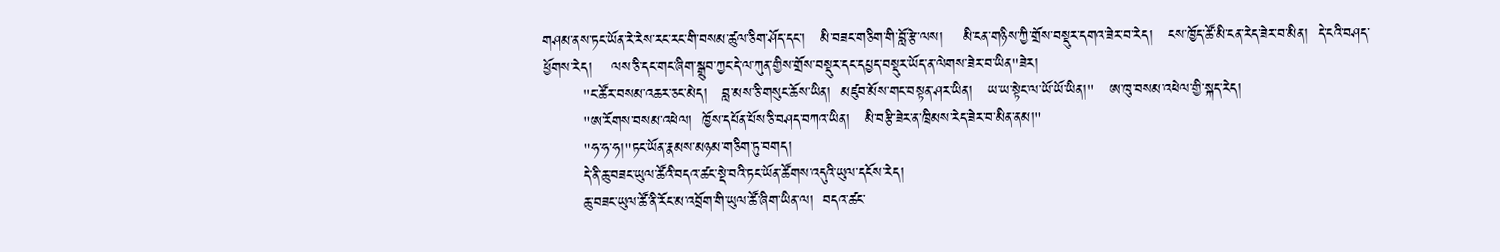གཤམ་ནས་ཏང་ཡོན་རེ་རེས་རང་རང་གི་བསམ་ཚུལ་ཅིག་ཤོད་དང་།   མི་བཟང་གཅིག་གི་བློ་རྩེ་ལས།    མི་ངན་གཉིས་ཀྱི་གྲོས་བསྡུར་དགའ་ཟེར་བ་རེད།   ངས་ཁྱོད་ཚོ་མི་ངན་རེད་ཟེར་བ་མིན།  དེ་ངའི་བཤད་ཕྱོགས་རེད།    ལས་ཅི་དང་གང་ཞིག་སྒྲུབ་ཀྱང་དེ་ལ་ཀུན་གྱིས་གྲོས་བསྡུར་དང་དཔྱད་བསྡུར་ཡོད་ན་ལེགས་ཟེར་བ་ཡིན"ཟེར།
        "ང་ཚོར་བསམ་འཆར་ཅང་མེད།   བླ་མས་ཅི་གསུང་ཆོས་ཡིན།  མཛུབ་མོས་གང་བསྟན་ཤར་ཡིན།   ཡ་ཡ་སྟེང་ལ་ཡོ་ཡོ་ཡིན།"   ཨ་ཁུ་བསམ་འཕེལ་གྱི་སྐད་རེད།
        "ཨ་རོགས་བསམ་འཕེལ།  ཁྱོས་དཔོན་པོས་ཅི་བཤད་བཀའ་ཡིན།   མི་བརྩི་ཟེར་ན་ཁྲིམས་རེད་ཟེར་བ་མིན་ནམ།"
        "ཧ་ཧ་ཧ།"ཏང་ཡོན་རྣམས་མཉམ་གཅིག་ཏུ་བགད།
        དེ་ནི་ཆུ་བཟང་ཡུལ་ཚོའི་བདའ་ཚང་སྡེ་བའི་ཏང་ཡོན་ཚོགས་འདུའི་ཡུལ་དངོས་རེད།
        ཆུ་བཟང་ཡུལ་ཚོ་ནི་རོང་མ་འབྲོག་གི་ཡུལ་ཚོ་ཞིག་ཡིན་ལ།  བདའ་ཚང་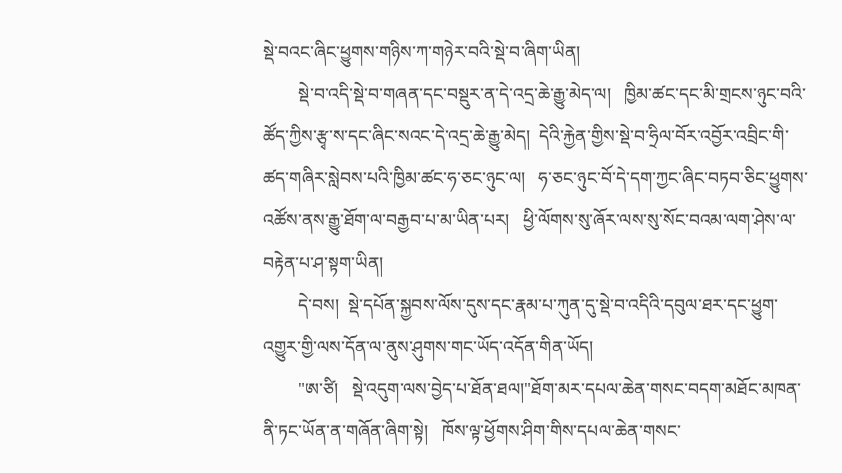སྡེ་བའང་ཞིང་ཕྱུགས་གཉིས་ཀ་གཉེར་བའི་སྡེ་བ་ཞིག་ཡིན།
        སྡེ་བ་འདི་སྡེ་བ་གཞན་དང་བསྡུར་ན་དེ་འདྲ་ཆེ་རྒྱུ་མེད་ལ།   ཁྱིམ་ཚང་དང་མི་གྲངས་ཉུང་བའི་ཚོད་ཀྱིས་རྩྭ་ས་དང་ཞིང་སའང་དེ་འདྲ་ཆེ་རྒྱུ་མེད།  དེའི་རྐྱེན་གྱིས་སྡེ་བ་ཧྲིལ་བོར་འབྱོར་འབྲིང་གི་ཚད་གཞིར་སླེབས་པའི་ཁྱིམ་ཚང་ཧ་ཅང་ཉུང་ལ།   ཧ་ཅང་ཉུང་བོ་དེ་དག་ཀྱང་ཞིང་བཏབ་ཅིང་ཕྱུགས་འཚོས་ནས་རྒྱུ་ཐོག་ལ་བརྒྱབ་པ་མ་ཡིན་པར།   ཕྱི་ལོགས་སུ་ཞོར་ལས་སུ་སོང་བའམ་ལག་ཤེས་ལ་བརྟེན་པ་ཤ་སྟག་ཡིན།
        དེ་བས།  སྡེ་དཔོན་སྐྱབས་ལོས་དུས་དང་རྣམ་པ་ཀུན་དུ་སྡེ་བ་འདིའི་དབུལ་ཐར་དང་ཕྱུག་འགྱུར་གྱི་ལས་དོན་ལ་ནུས་ཤུགས་གང་ཡོད་འདོན་གིན་ཡོད།
        "ཨ་ཙི།   སྡེ་འདུག་ལས་བྱེད་པ་ཐོན་ཐལ།"ཐོག་མར་དཔལ་ཆེན་གསང་བདག་མཐོང་མཁན་ནི་ཏང་ཡོན་ན་གཞོན་ཞིག་སྟེ།   ཁོས་ལྟ་ཕྱོགས་ཤིག་གིས་དཔལ་ཆེན་གསང་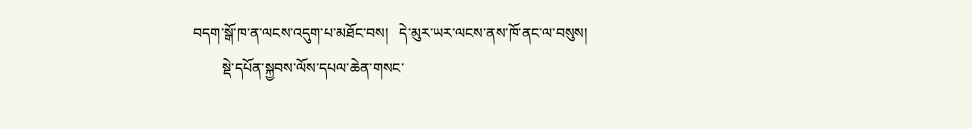བདག་སྒོ་ཁ་ན་ལངས་འདུག་པ་མཐོང་བས།   དེ་མུར་ཡར་ལངས་ནས་ཁོ་ནང་ལ་བསུས།
        སྡེ་དཔོན་སྐྱབས་ལོས་དཔལ་ཆེན་གསང་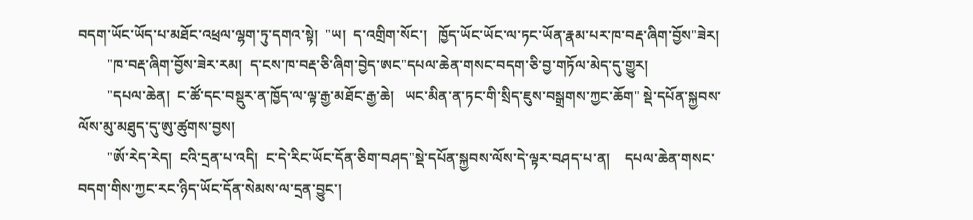བདག་ཡོང་ཡོད་པ་མཐོང་འཕྲལ་ལྷག་ཏུ་དགའ་སྟེ།  "ཡ།  ད་འགྲིག་སོང་།   ཁྱོད་ཡོང་ཡོང་ལ་ཏང་ཡོན་རྣམ་པར་ཁ་བརྡ་ཞིག་བྱོས"ཟེར།
        "ཁ་བརྡ་ཞིག་བྱོས་ཟེར་རམ།  ད་ངས་ཁ་བརྡ་ཅི་ཞིག་བྱེད་ཨང"དཔལ་ཆེན་གསང་བདག་ཅི་བྱ་གཏོལ་མེད་དུ་གྱུར།
        "དཔལ་ཆེན།  ང་ཚོ་དང་བསྡུར་ན་ཁྱོད་ལ་ལྟ་རྒྱ་མཐོང་རྒྱ་ཆེ།   ཡང་མིན་ན་ཏང་གི་སྲིད་ཇུས་བསྒྲགས་ཀྱང་ཆོག" སྡེ་དཔོན་སྐྱབས་ལོས་མུ་མཐུད་དུ་ཨུ་ཚུགས་བྱས།
        "ཨོ་རེད་རེད།  ངའི་དྲན་པ་འདི།  ང་དེ་རིང་ཡོང་དོན་ཅིག་བཤད"སྡེ་དཔོན་སྐྱབས་ལོས་དེ་ལྟར་བཤད་པ་ན།    དཔལ་ཆེན་གསང་བདག་གིས་ཀྱང་རང་ཉིད་ཡོང་དོན་སེམས་ལ་དྲན་བྱུང་།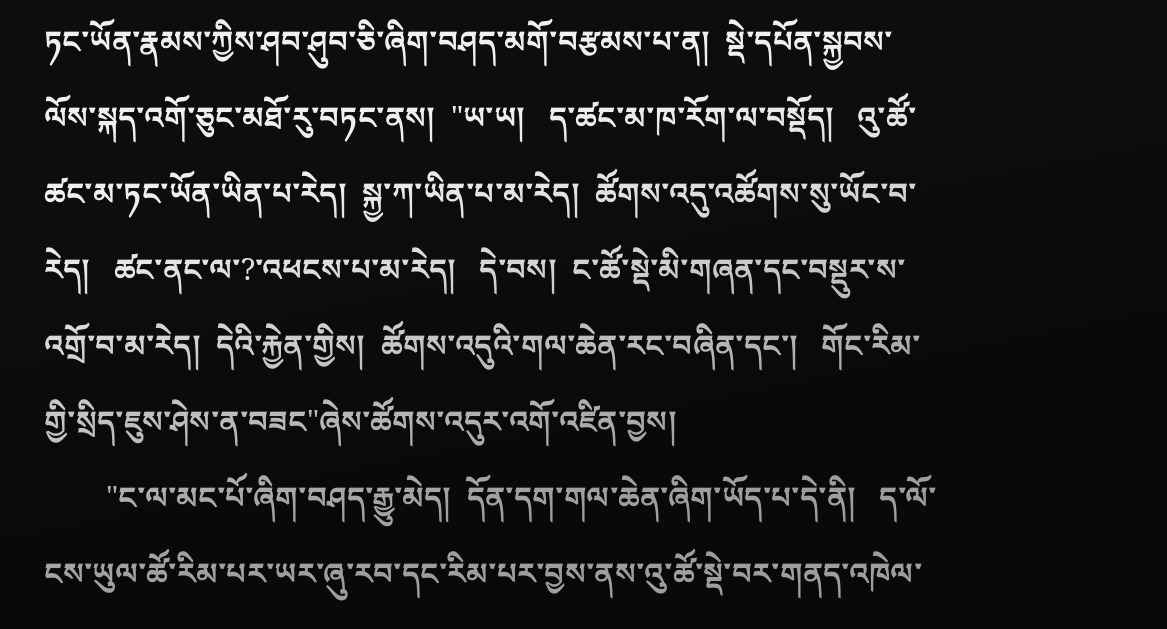ཏང་ཡོན་རྣམས་ཀྱིས་ཤབ་ཤུབ་ཅི་ཞིག་བཤད་མགོ་བརྩམས་པ་ན།  སྡེ་དཔོན་སྐྱབས་ལོས་སྐད་འགོ་ཅུང་མཐོ་རུ་བཏང་ནས།  "ཡ་ཡ།   ད་ཚང་མ་ཁ་རོག་ལ་བསྡོད།   འུ་ཚོ་ཚང་མ་ཏང་ཡོན་ཡིན་པ་རེད།  སྐྱ་ཀ་ཡིན་པ་མ་རེད།  ཚོགས་འདུ་འཚོགས་སུ་ཡོང་བ་རེད།   ཚང་ནང་ལ་?་འཕངས་པ་མ་རེད།   དེ་བས།  ང་ཚོ་སྡེ་མི་གཞན་དང་བསྡུར་ས་འགྲོ་བ་མ་རེད།  དེའི་རྐྱེན་གྱིས།  ཚོགས་འདུའི་གལ་ཆེན་རང་བཞིན་དང་།   གོང་རིམ་གྱི་སྲིད་ཇུས་ཤེས་ན་བཟང"ཞེས་ཚོགས་འདུར་འགོ་འཛིན་བྱས།
        "ང་ལ་མང་པོ་ཞིག་བཤད་རྒྱུ་མེད།  དོན་དག་གལ་ཆེན་ཞིག་ཡོད་པ་དེ་ནི།   ད་ལོ་ངས་ཡུལ་ཚོ་རིམ་པར་ཡར་ཞུ་རབ་དང་རིམ་པར་བྱས་ནས་འུ་ཚོ་སྡེ་བར་གནད་འཁེལ་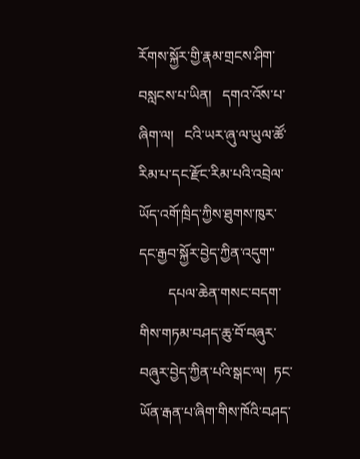རོགས་སྐྱོར་གྱི་རྣམ་གྲངས་ཤིག་བསླངས་པ་ཡིན།   དགའ་འོས་པ་ཞིག་ལ།   ངའི་ཡར་ཞུ་ལ་ཡུལ་ཚོ་རིམ་པ་དང་རྫོང་རིམ་པའི་འབྲེལ་ཡོད་འགོ་ཁྲིད་ཀྱིས་ཐུགས་ཁུར་དང་རྒྱབ་སྐྱོར་བྱེད་ཀྱིན་འདུག"
        དཔལ་ཆེན་གསང་བདག་གིས་གཏམ་བཤད་ཆུ་བོ་བཞུར་བཞུར་བྱེད་ཀྱིན་པའི་སྒང་ལ།  ཏང་ཡོན་རྒན་པ་ཞིག་གིས་ཁོའི་བཤད་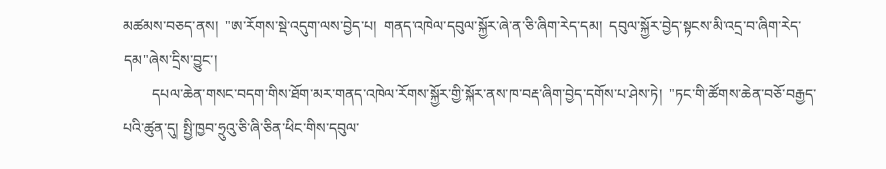མཚམས་བཅད་ནས།  "ཨ་རོགས་སྡེ་འདུག་ལས་བྱེད་པ།  གནད་འཁེལ་དབུལ་སྐྱོར་ཞེ་ན་ཅི་ཞིག་རེད་དམ།  དབུལ་སྐྱོར་བྱེད་སྟངས་མི་འདྲ་བ་ཞིག་རེད་དམ"ཞེས་དྲིས་བྱུང་།
        དཔལ་ཆེན་གསང་བདག་གིས་ཐོག་མར་གནད་འཁེལ་རོགས་སྐྱོར་གྱི་སྐོར་ནས་ཁ་བརྡ་ཞིག་བྱེད་དགོས་པ་ཤེས་ཏེ།  "ཏང་གི་ཚོགས་ཆེན་བཅོ་བརྒྱད་པའི་ཚུན་དུ། སྤྱི་ཁྱབ་ཧྲུའུ་ཅི་ཞི་ཅིན་ཕིང་གིས་དབུལ་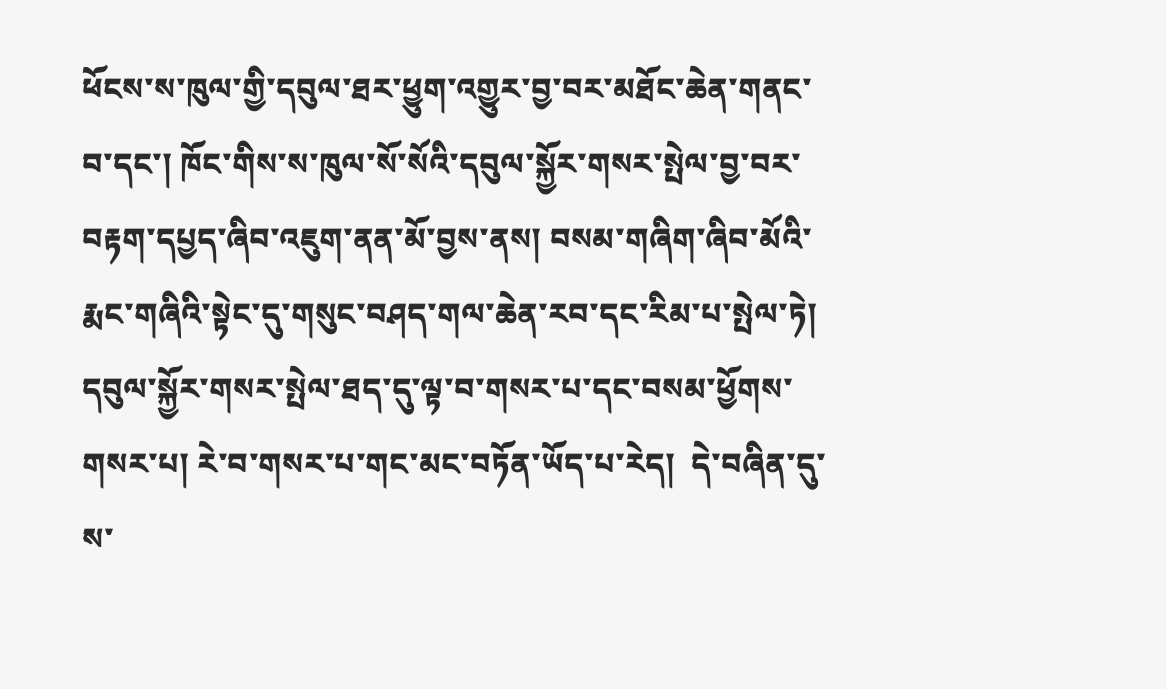ཕོངས་ས་ཁུལ་གྱི་དབུལ་ཐར་ཕྱུག་འགྱུར་བྱ་བར་མཐོང་ཆེན་གནང་བ་དང་། ཁོང་གིས་ས་ཁུལ་སོ་སོའི་དབུལ་སྐྱོར་གསར་སྤེལ་བྱ་བར་བརྟག་དཔྱད་ཞིབ་འཇུག་ནན་མོ་བྱས་ནས། བསམ་གཞིག་ཞིབ་མོའི་རྨང་གཞིའི་སྟེང་དུ་གསུང་བཤད་གལ་ཆེན་རབ་དང་རིམ་པ་སྤེལ་ཏེ། དབུལ་སྐྱོར་གསར་སྤེལ་ཐད་དུ་ལྟ་བ་གསར་པ་དང་བསམ་ཕྱོགས་གསར་པ། རེ་བ་གསར་པ་གང་མང་བཏོན་ཡོད་པ་རེད།  དེ་བཞིན་དུ་ས་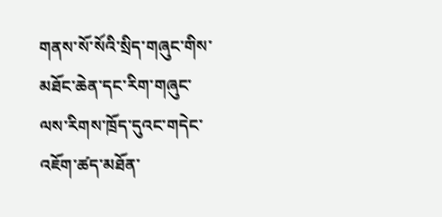གནས་སོ་སོའི་སྲིད་གཞུང་གིས་མཐོང་ཆེན་དང་རིག་གཞུང་ལས་རིགས་ཁྲོད་དུའང་གདེང་འཇོག་ཚད་མཐོན་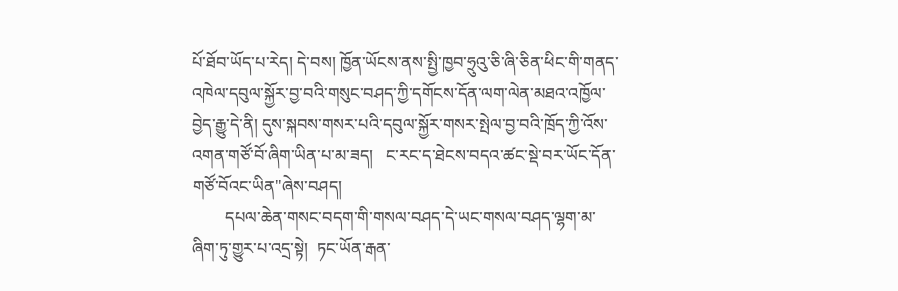པོ་ཐོབ་ཡོད་པ་རེད། དེ་བས། ཁྱོན་ཡོངས་ནས་སྤྱི་ཁྱབ་ཧྲུའུ་ཅི་ཞི་ཅིན་ཕིང་གི་གནད་འཁེལ་དབུལ་སྐྱོར་བྱ་བའི་གསུང་བཤད་ཀྱི་དགོངས་དོན་ལག་ལེན་མཐའ་འཁྱོལ་བྱེད་རྒྱུ་དེ་ནི། དུས་སྐབས་གསར་པའི་དབུལ་སྐྱོར་གསར་སྤེལ་བྱ་བའི་ཁྲོད་ཀྱི་འོས་འགན་གཙོ་བོ་ཞིག་ཡིན་པ་མ་ཟད།   ང་རང་ད་ཐེངས་བདའ་ཚང་སྡེ་བར་ཡོང་དོན་གཙོ་བོའང་ཡིན"ཞེས་བཤད།
        དཔལ་ཆེན་གསང་བདག་གི་གསལ་བཤད་དེ་ཡང་གསལ་བཤད་ལྷག་མ་ཞིག་ཏུ་གྱུར་པ་འདྲ་སྟེ།  ཏང་ཡོན་རྒན་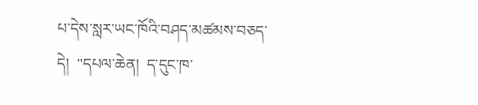པ་དེས་སླར་ཡང་ཁོའི་བཤད་མཚམས་བཅད་དེ།  "དཔལ་ཆེན།  ད་དུང་ཁ་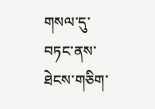གསལ་དུ་བཏང་ནས་ཐེངས་གཅིག་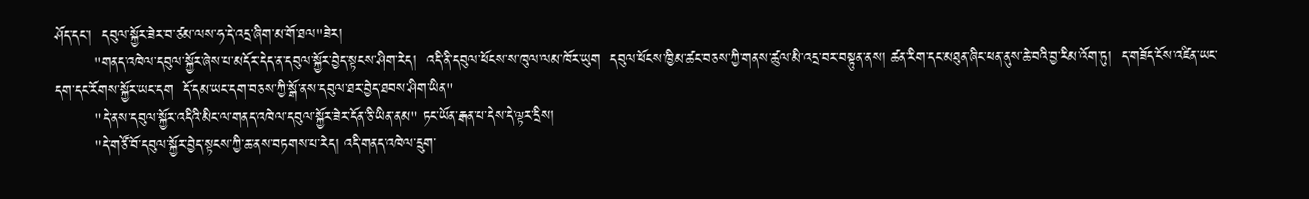ཤོད་དང་།  དབུལ་སྐྱོར་ཟེར་བ་ཙམ་ལས་ཧ་དེ་འདྲ་ཞིག་མ་གོ་ཐལ"ཟེར།
        "གནད་འཁེལ་དབུལ་སྐྱོར་ཞེས་པ་མདོར་དེད་ན་དབུལ་སྐྱོར་བྱེད་སྟངས་ཤིག་རེད།  འདི་ནི་དབུལ་ཕོངས་ས་ཁུལ་ལམ་ཁོར་ཡུག  དབུལ་ཕོངས་ཁྱིམ་ཚང་བཅས་ཀྱི་གནས་ཚུལ་མི་འདྲ་བར་བསྟུན་ནས། ཚན་རིག་དང་མཐུན་ཞིང་ཕན་ནུས་ཆེ་བའི་བྱ་རིམ་འོག་ཏུ།  ད་གཟོད་ངོས་འཛིན་ཡང་དག་དང་རོགས་སྐྱོར་ཡང་དག  དོ་དམ་ཡང་དག་བཅས་ཀྱི་སྒོ་ནས་དབུལ་ཐར་བྱེད་ཐབས་ཤིག་ཡིན"
        "དེ་ནས་དབུལ་སྐྱོར་འདིའི་མིང་ལ་གནད་འཁེལ་དབུལ་སྐྱོར་ཟེར་དོན་ཅི་ཡིན་ནམ" ཏང་ཡོན་རྒན་པ་དེས་དེ་ལྟར་དྲིས།
        "དེ་གཙོ་བོ་དབུལ་སྐྱོར་བྱེད་སྟངས་ཀྱི་ཆ་ནས་བཏགས་པ་རེད། འདི་གནད་འཁེལ་དྲུག་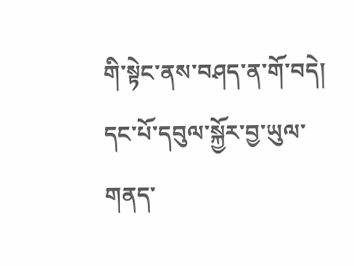གི་སྟེང་ནས་བཤད་ན་གོ་བདེ།  དང་པོ་དབུལ་སྐྱོར་བྱ་ཡུལ་གནད་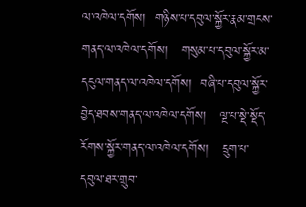ལ་འཁེལ་དགོས།  གཉིས་པ་དབུལ་སྐྱོར་རྣམ་གྲངས་གནད་ལ་འཁེལ་དགོས།   གསུམ་པ་དབུལ་སྐྱོར་མ་དངུལ་གནད་ལ་འཁེལ་དགོས།  བཞི་པ་དབུལ་སྐྱོར་བྱེད་ཐབས་གནད་ལ་འཁེལ་དགོས།   ལྔ་པ་སྡེ་སྡོད་རོགས་སྐྱོར་གནད་ལ་འཁེལ་དགོས།   དྲུག་པ་དབུལ་ཐར་གྲུབ་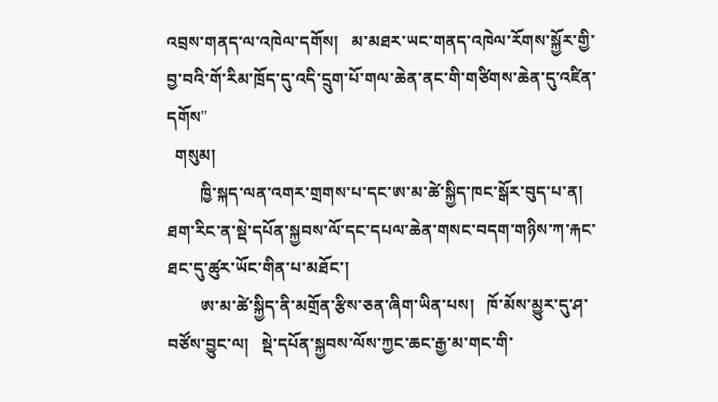འབྲས་གནད་ལ་འཁེལ་དགོས།   མ་མཐར་ཡང་གནད་འཁེལ་རོགས་སྐྱོར་གྱི་བྱ་བའི་གོ་རིམ་ཁྲོད་དུ་འདི་དྲུག་པོ་གལ་ཆེན་ནང་གི་གཙིགས་ཆེན་དུ་འཛིན་དགོས"
  གསུམ།
        ཁྱི་སྐད་ལན་འགར་གྲགས་པ་དང་ཨ་མ་ཚེ་སྐྱིད་ཁང་སྒོར་བུད་པ་ན།   ཐག་རིང་ན་སྡེ་དཔོན་སྐྱབས་ལོ་དང་དཔལ་ཆེན་གསང་བདག་གཉིས་ཀ་རྐང་ཐང་དུ་ཚུར་ཡོང་གིན་པ་མཐོང་།
        ཨ་མ་ཚེ་སྐྱིད་ནི་མགྲོན་རྩིས་ཅན་ཞིག་ཡིན་པས།   ཁོ་མོས་མྱུར་དུ་ཤ་བཙོས་བྱུང་ལ།   སྡེ་དཔོན་སྐྱབས་ལོས་ཀྱང་ཆང་རྒྱ་མ་གང་གི་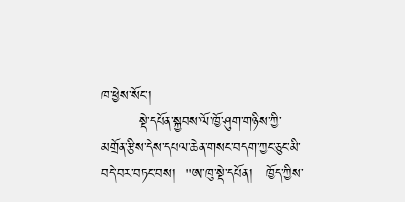ཁ་ཕྱེས་སོང་།
        སྡེ་དཔོན་སྐྱབས་ལོ་ཁྱོ་ཤུག་གཉིས་ཀྱི་མགྲོན་རྩིས་དེས་དཔལ་ཆེན་གསང་བདག་ཀྱང་ཅུང་མི་བདེ་བར་བཏང་བས།  "ཨ་ཁུ་སྡེ་དཔོན།   ཁྱོད་ཀྱིས་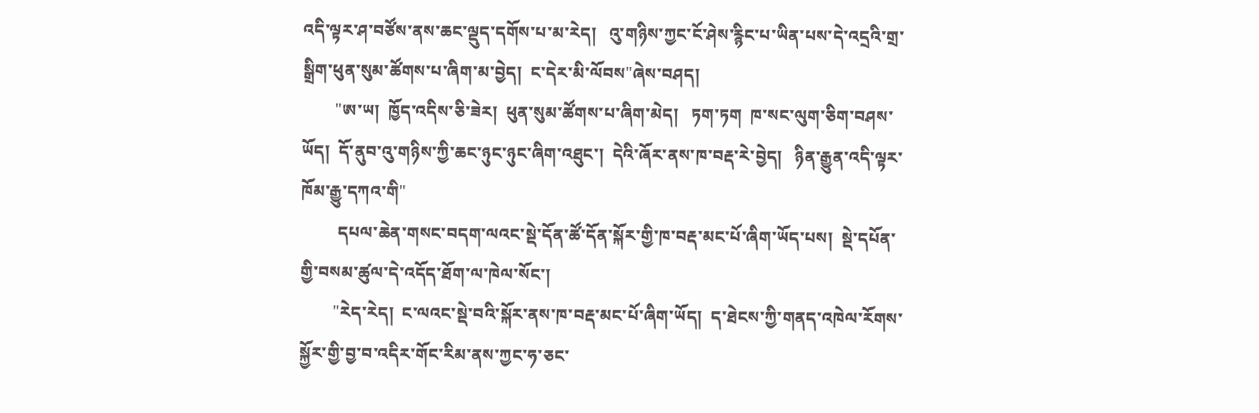འདི་ལྟར་ཤ་བཙོས་ནས་ཆང་ལྡུད་དགོས་པ་མ་རེད།   འུ་གཉིས་ཀྱང་ངོ་ཤེས་རྙིང་པ་ཡིན་པས་དེ་འདྲའི་གྲ་སྒྲིག་ཕུན་སུམ་ཚོགས་པ་ཞིག་མ་བྱེད།  ང་དེར་མི་ལོབས"ཞེས་བཤད།
        "ཨ་ཡ།  ཁྱོད་འདིས་ཅི་ཟེར།  ཕུན་སུམ་ཚོགས་པ་ཞིག་མེད།   ཏག་ཏག  ཁ་སང་ལུག་ཅིག་བཤས་ཡོད།  དོ་ནུབ་འུ་གཉིས་ཀྱི་ཆང་ཉུང་ཉུང་ཞིག་འཐུང་།  དེའི་ཞོར་ནས་ཁ་བརྡ་རེ་བྱེད།   ཉིན་རྒྱུན་འདི་ལྟར་ཁོམ་རྒྱུ་དཀའ་གི"
         དཔལ་ཆེན་གསང་བདག་ལའང་སྡེ་དོན་ཚོ་དོན་སྐོར་གྱི་ཁ་བརྡ་མང་པོ་ཞིག་ཡོད་པས།  སྡེ་དཔོན་གྱི་བསམ་ཚུལ་དེ་འདོད་ཐོག་ལ་ཁེལ་སོང་།
        "རེད་རེད།  ང་ལའང་སྡེ་བའི་སྐོར་ནས་ཁ་བརྡ་མང་པོ་ཞིག་ཡོད།  ད་ཐེངས་ཀྱི་གནད་འཁེལ་རོགས་སྐྱོར་གྱི་བྱ་བ་འདིར་གོང་རིམ་ནས་ཀྱང་ཧ་ཅང་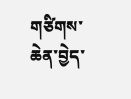གཙིགས་ཆེན་བྱེད་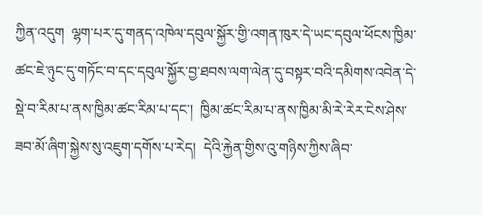ཀྱིན་འདུག  ལྷག་པར་དུ་གནད་འཁེལ་དབུལ་སྐྱོར་གྱི་འགན་ཁུར་དེ་ཡང་དབུལ་ཕོངས་ཁྱིམ་ཚང་ཇེ་ཉུང་དུ་གཏོང་བ་དང་དབུལ་སྐྱོར་བྱ་ཐབས་ལག་ལེན་དུ་བསྟར་བའི་དམིགས་འབེན་དེ་སྡེ་བ་རིམ་པ་ནས་ཁྱིམ་ཚང་རིམ་པ་དང་།  ཁྱིམ་ཚང་རིམ་པ་ནས་ཁྱིམ་མི་རེ་རེར་ངེས་ཤེས་ཟབ་མོ་ཞིག་སྐྱེས་སུ་འཇུག་དགོས་པ་རེད།  དེའི་རྐྱེན་གྱིས་འུ་གཉིས་ཀྱིས་ཞིབ་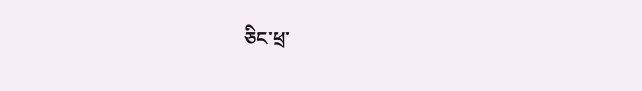ཅིང་ཕྲ་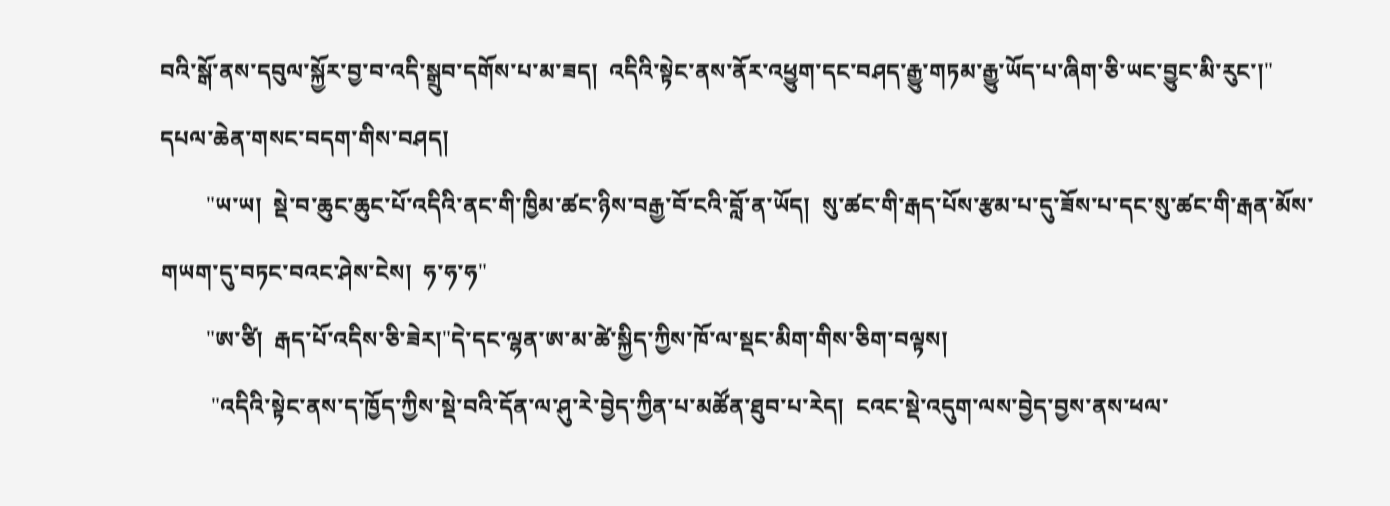བའི་སྒོ་ནས་དབུལ་སྐྱོར་བྱ་བ་འདི་སྒྲུབ་དགོས་པ་མ་ཟད།  འདིའི་སྟེང་ནས་ནོར་འཕྱུག་དང་བཤད་རྒྱུ་གཏམ་རྒྱུ་ཡོད་པ་ཞིག་ཅི་ཡང་བྱུང་མི་རུང་།" དཔལ་ཆེན་གསང་བདག་གིས་བཤད།
        "ཡ་ཡ།  སྡེ་བ་ཆུང་ཆུང་པོ་འདིའི་ནང་གི་ཁྱིམ་ཚང་ཉིས་བརྒྱ་བོ་ངའི་བློ་ན་ཡོད།  སུ་ཚང་གི་རྒད་པོས་རྩམ་པ་དུ་ཟོས་པ་དང་སུ་ཚང་གི་རྒན་མོས་གཡག་དུ་བཏང་བའང་ཤེས་ངེས།  ཧ་ཧ་ཧ"
        "ཨ་ཙི།  རྒད་པོ་འདིས་ཅི་ཟེར།"དེ་དང་ལྷན་ཨ་མ་ཚེ་སྐྱིད་ཀྱིས་ཁོ་ལ་སྡང་མིག་གིས་ཅིག་བལྟས།
         "འདིའི་སྟེང་ནས་ད་ཁྱོད་ཀྱིས་སྡེ་བའི་དོན་ལ་ཤུ་རེ་བྱེད་ཀྱིན་པ་མཚོན་ཐུབ་པ་རེད།  ངའང་སྡེ་འདུག་ལས་བྱེད་བྱས་ནས་ཕལ་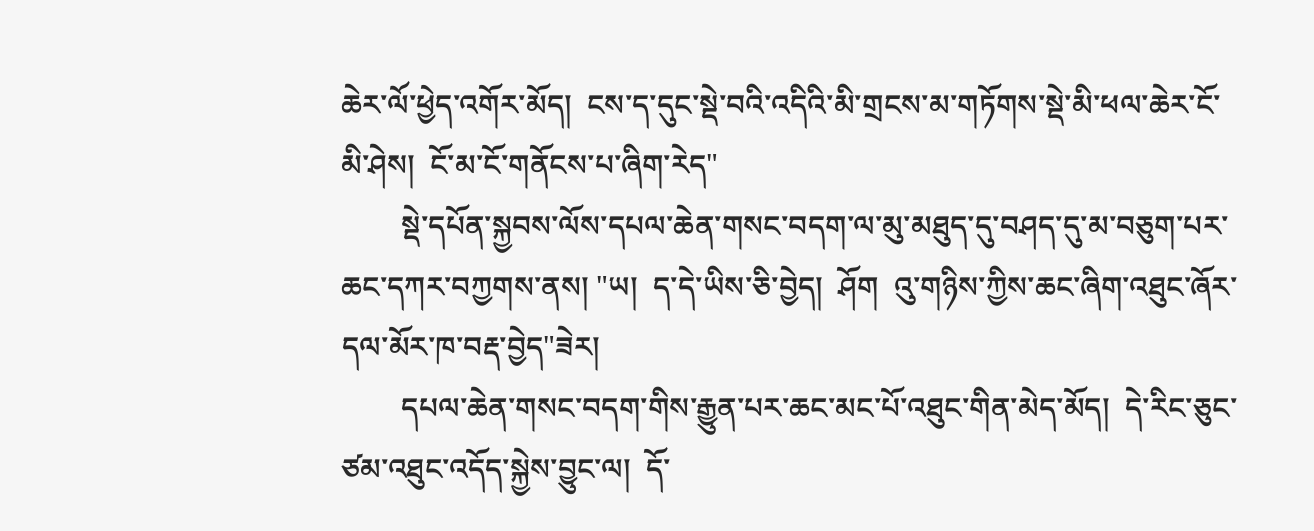ཆེར་ལོ་ཕྱེད་འགོར་མོད།  ངས་ད་དུང་སྡེ་བའི་འདིའི་མི་གྲངས་མ་གཏོགས་སྡེ་མི་ཕལ་ཆེར་ངོ་མི་ཤེས།  ངོ་མ་ངོ་གནོངས་པ་ཞིག་རེད"
        སྡེ་དཔོན་སྐྱབས་ལོས་དཔལ་ཆེན་གསང་བདག་ལ་མུ་མཐུད་དུ་བཤད་དུ་མ་བཅུག་པར་ཆང་དཀར་བཀྱགས་ནས། "ཡ།  ད་དེ་ཡིས་ཅི་བྱེད།  ཤོག  འུ་གཉིས་ཀྱིས་ཆང་ཞིག་འཐུང་ཞོར་དལ་མོར་ཁ་བརྡ་བྱེད"ཟེར།
        དཔལ་ཆེན་གསང་བདག་གིས་རྒྱུན་པར་ཆང་མང་པོ་འཐུང་གིན་མེད་མོད།  དེ་རིང་ཅུང་ཙམ་འཐུང་འདོད་སྐྱེས་བྱུང་ལ།  དོ་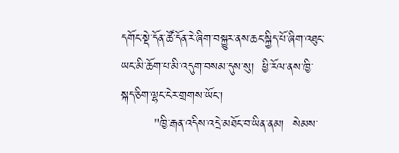དགོང་སྡེ་དོན་ཚོ་དོན་རེ་ཞིག་བསྐྱུར་ནས་ཆང་སྐྱིད་པོ་ཞིག་འཐུང་ཡང་མི་ཆོག་པ་མི་འདུག་བསམ་དུས་སུ།  ཕྱི་རོལ་ནས་ཁྱི་སྐད་ཅིག་ལྷང་ངེར་གྲགས་ཡོང་།
        "ཁྱི་རྒན་འདིས་འདྲེ་མཐོང་བ་ཡིན་ནམ།  སེམས་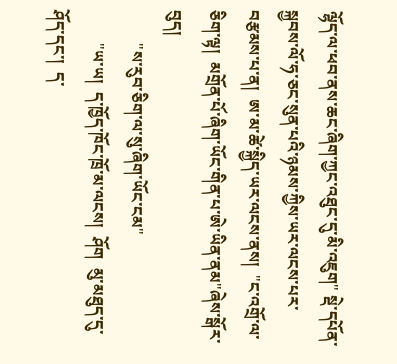ལྷོད་ལ་ཕབ་ནས་ཆང་ཞིག་ཀྱང་འཐུང་དུ་མི་འཇུག" སྡེ་དཔོན་སྐྱབས་ལོ་ཧ་ཅང་སུན་པའི་ཉམས་ཀྱིས་ཡར་ལངས་པར་བརྩམས་པ་ན།  ཨ་མ་ཚེ་སྐྱིད་ཡར་ལངས་ནས།  "ང་འགྲོ་ལ་ཅིག་ལྟ།  མགྲོན་པོ་ཞིག་ཡོང་གིན་པ་ཨེ་ཡིན་ནམ"ཞེས་སྒོར་བུད།
        "ས་རུབ་ཅིག་ལ་སུ་ཞིག་ཡོང་ངམ"
        "ཡ་ཡ།  ད་ཁྱོད་ཁོང་ཁྲོ་མ་ལངས།  ཤོག  མུ་མཐུད་དུ་ཤོད་དང་།  ད་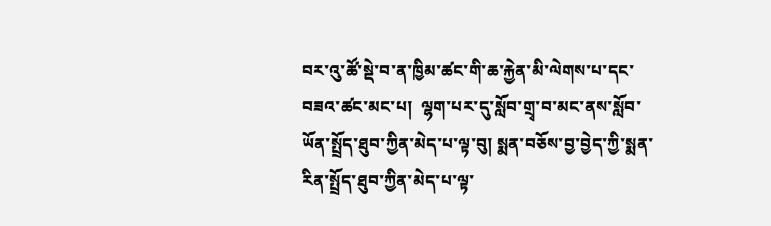བར་འུ་ཚོ་སྡེ་བ་ན་ཁྱིམ་ཚང་གི་ཆ་རྐྱེན་མི་ལེགས་པ་དང་བཟའ་ཚང་མང་པ།  ལྷག་པར་དུ་སློབ་གྲྭ་བ་མང་ནས་སློབ་ཡོན་སྤྲོད་ཐུབ་ཀྱིན་མེད་པ་ལྟ་བུ། སྨན་བཅོས་བྱ་བྱེད་ཀྱི་སྨན་རིན་སྤྲོད་ཐུབ་ཀྱིན་མེད་པ་ལྟ་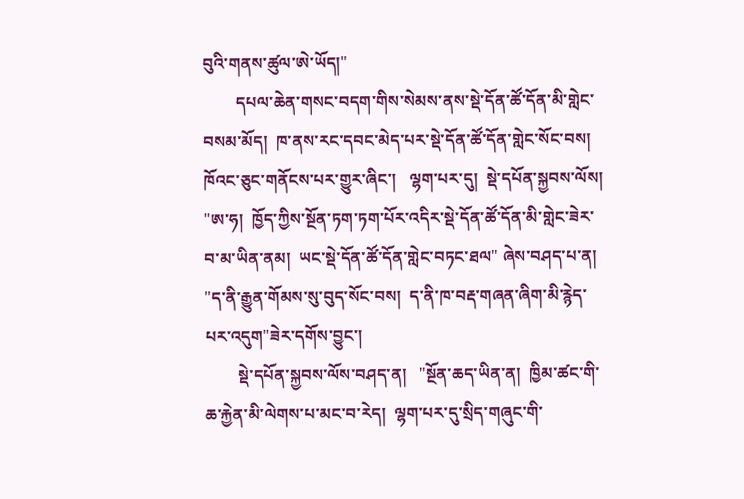བུའི་གནས་ཚུལ་ཨེ་ཡོད།"
        དཔལ་ཆེན་གསང་བདག་གིས་སེམས་ནས་སྡེ་དོན་ཚོ་དོན་མི་གླེང་བསམ་མོད།  ཁ་ནས་རང་དབང་མེད་པར་སྡེ་དོན་ཚོ་དོན་གླེང་སོང་བས།  ཁོའང་ཅུང་གནོངས་པར་གྱུར་ཞིང་།   ལྷག་པར་དུ།  སྡེ་དཔོན་སྐྱབས་ལོས། "ཨ་ཧ།  ཁྱོད་ཀྱིས་སྔོན་ཏག་ཏག་པོར་འདིར་སྡེ་དོན་ཚོ་དོན་མི་གླེང་ཟེར་བ་མ་ཡིན་ནམ།  ཡང་སྡེ་དོན་ཚོ་དོན་གླེང་བཏང་ཐལ" ཞེས་བཤད་པ་ན།  "ད་ནི་རྒྱུན་གོམས་སུ་བུད་སོང་བས།  ད་ནི་ཁ་བརྡ་གཞན་ཞིག་མི་རྙེད་པར་འདུག"ཟེར་དགོས་བྱུང་།
        སྡེ་དཔོན་སྐྱབས་ལོས་བཤད་ན།   "སྔོན་ཆད་ཡིན་ན།  ཁྱིམ་ཚང་གི་ཆ་རྐྱེན་མི་ལེགས་པ་མང་བ་རེད།  ལྷག་པར་དུ་སྲིད་གཞུང་གི་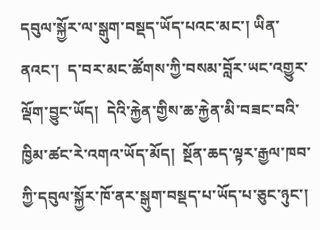དབུལ་སྐྱོར་ལ་སྒུག་བསྡད་ཡོད་པའང་མང་། ཡིན་ནའང་།  ད་བར་མང་ཚོགས་ཀྱི་བསམ་བློར་ཡང་འགྱུར་ལྡོག་བྱུང་ཡོད།  དེའི་རྐྱེན་གྱིས་ཆ་རྐྱེན་མི་བཟང་བའི་ཁྱིམ་ཚང་རེ་འགའ་ཡོད་མོད།  སྔོན་ཆད་ལྟར་རྒྱལ་ཁབ་ཀྱི་དབུལ་སྐྱོར་ཁོ་ནར་སྒུག་བསྡད་པ་ཡོད་པ་ཅུང་ཉུང་།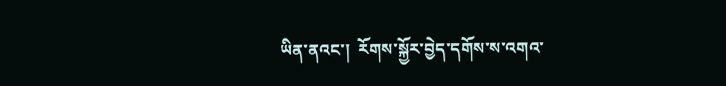ཡིན་ནའང་།  རོགས་སྐྱོར་བྱེད་དགོས་ས་འགའ་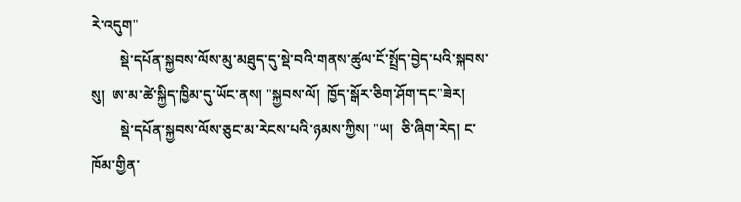རེ་འདུག"
        སྡེ་དཔོན་སྐྱབས་ལོས་མུ་མཐུད་དུ་སྡེ་བའི་གནས་ཚུལ་ངོ་སྤྲོད་བྱེད་པའི་སྐབས་སུ།  ཨ་མ་ཚེ་སྐྱིད་ཁྱིམ་དུ་ཡོང་ནས། "སྐྱབས་ལོ།  ཁྱོད་སྒོར་ཅིག་ཤོག་དང"ཟེར།
        སྡེ་དཔོན་སྐྱབས་ལོས་ཅུང་མ་རེངས་པའི་ཉམས་ཀྱིས། "ཡ།  ཅི་ཞིག་རེད། ང་ཁོམ་གྱིན་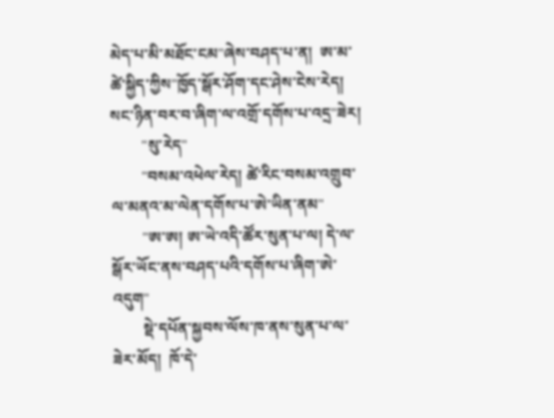མེད་པ་མི་མཐོང་ངམ"ཞེས་བཤད་པ་ན།  ཨ་མ་ཚེ་སྐྱིད་ཀྱིས"ཁྱོད་སྒོར་ཤོག་དང་ཤེས་ངེས་རེད།  སང་ཉིན་བར་བ་ཞིག་ལ་འགྲོ་དགོས་པ་འདྲ"ཟེར།
        "སུ་རེད"
        "བསམ་འཕེལ་རེད། ཚེ་རིང་བསམ་འགྲུབ་ལ་མནའ་མ་ལེན་དགོས་པ་ཨེ་ཡིན་ནམ"
        "ཨ་ཨ། ཨ་ཡེ་འདི་ཚོར་སུན་པ་ལ། དེ་ལ་སྒོར་ཡོང་ནས་བཤད་པའི་དགོས་པ་ཞིག་ཨེ་འདུག"
        སྡེ་དཔོན་སྐྱབས་ལོས་ཁ་ནས་སུན་པ་ལ་ཟེར་མོད།  ཁོ་དེ་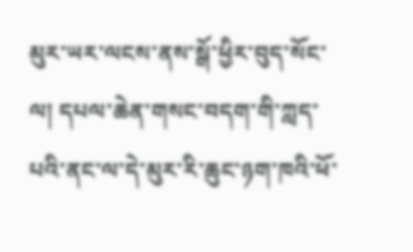མུར་ཡར་ལངས་ནས་སྒོ་ཕྱིར་བུད་སོང་ལ། དཔལ་ཆེན་གསང་བདག་གི་ཀླད་པའི་ནང་ལ་དེ་མུར་རི་ཆུང་ཉག་ཁའི་ཕོ་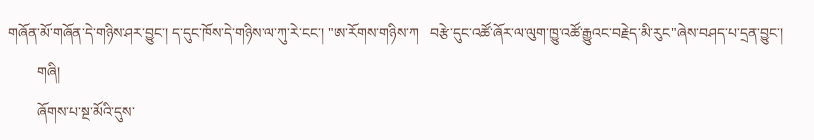གཞོན་མོ་གཞོན་དེ་གཉིས་ཤར་བྱུང་། ད་དུང་ཁོས་དེ་གཉིས་ལ་ཀུ་རེ་ངང་། "ཨ་རོགས་གཉིས་ཀ   བརྩེ་དུང་འཚོ་ཞོར་ལ་ལུག་ཁྱུ་འཚོ་རྒྱུའང་བརྗེད་མི་རུང"ཞེས་བཤད་པ་དྲན་བྱུང་།
        གཞི།
        ཞོགས་པ་སྔ་མོའི་དུས་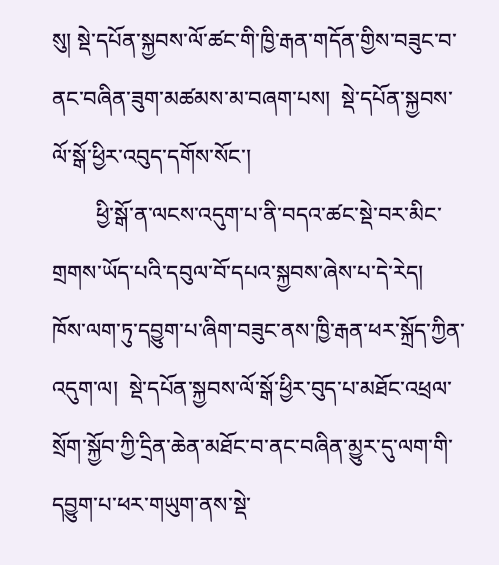སུ། སྡེ་དཔོན་སྐྱབས་ལོ་ཚང་གི་ཁྱི་རྒན་གདོན་གྱིས་བཟུང་བ་ནང་བཞིན་ཟུག་མཚམས་མ་བཞག་པས།  སྡེ་དཔོན་སྐྱབས་ལོ་སྒོ་ཕྱིར་འབུད་དགོས་སོང་།
        ཕྱི་སྒོ་ན་ལངས་འདུག་པ་ནི་བདའ་ཚང་སྡེ་བར་མིང་གྲགས་ཡོད་པའི་དབུལ་བོ་དཔའ་སྐྱབས་ཞེས་པ་དེ་རེད།   ཁོས་ལག་ཏུ་དབྱུག་པ་ཞིག་བཟུང་ནས་ཁྱི་རྒན་ཕར་སྐྲོད་ཀྱིན་འདུག་ལ།  སྡེ་དཔོན་སྐྱབས་ལོ་སྒོ་ཕྱིར་བུད་པ་མཐོང་འཕྲལ་སྲོག་སྐྱོབ་ཀྱི་དྲིན་ཆེན་མཐོང་བ་ནང་བཞིན་མྱུར་དུ་ལག་གི་དབྱུག་པ་ཕར་གཡུག་ནས་སྡེ་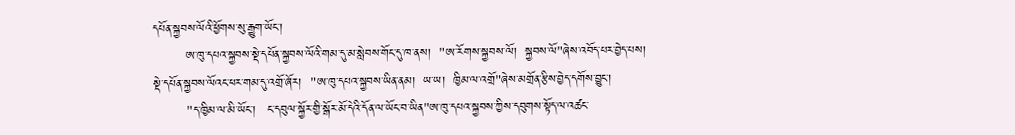དཔོན་སྐྱབས་ལོའི་ཕྱོགས་སུ་རྒྱུག་ཡོང་།
        ཨ་ཁུ་དཔའ་སྐྱབས་སྡེ་དཔོན་སྐྱབས་ལོའི་གམ་དུ་མ་སླེབས་གོང་དུ་ཁ་ནས།  "ཨ་རོགས་སྐྱབས་ལོ།  སྐྱབས་ལོ"ཞེས་འབོད་པར་བྱེད་པས། སྡེ་དཔོན་སྐྱབས་ལོའང་ཕར་གམ་དུ་འགྲོ་ཞོར།  "ཨ་ཁུ་དཔའ་སྐྱབས་ཡིན་ནམ།  ཡ་ཡ།  ཁྱིམ་ལ་འགྲོ"ཞེས་མགྲོན་རྩིས་བྱེད་དགོས་བྱུང་།
        "ད་ཁྱིམ་ལ་མི་ཡོང་།   ང་དབུལ་སྐྱོར་གྱི་སྒོར་མོ་དེའི་དོན་ལ་ཡོང་བ་ཡིན"ཨ་ཁུ་དཔའ་སྐྱབས་ཀྱིས་དབུགས་སྟོད་ལ་འཚང་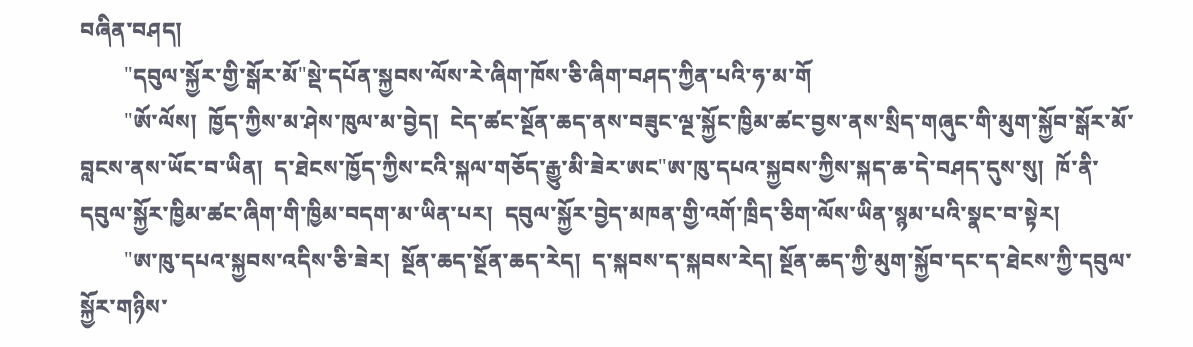བཞིན་བཤད།
        "དབུལ་སྐྱོར་གྱི་སྒོར་མོ"སྡེ་དཔོན་སྐྱབས་ལོས་རེ་ཞིག་ཁོས་ཅི་ཞིག་བཤད་ཀྱིན་པའི་ཧ་མ་གོ
        "ཨོ་ལོས།  ཁྱོད་ཀྱིས་མ་ཤེས་ཁུལ་མ་བྱེད།  ངེད་ཚང་སྔོན་ཆད་ནས་བཟུང་ལྔ་སྐྱོང་ཁྱིམ་ཚང་བྱས་ནས་སྲིད་གཞུང་གི་མུག་སྐྱོབ་སྒོར་མོ་བླངས་ནས་ཡོང་བ་ཡིན།  ད་ཐེངས་ཁྱོད་ཀྱིས་ངའི་སྐལ་གཅོད་རྒྱུ་མི་ཟེར་ཨང"ཨ་ཁུ་དཔའ་སྐྱབས་ཀྱིས་སྐད་ཆ་དེ་བཤད་དུས་སུ།  ཁོ་ནི་དབུལ་སྐྱོར་ཁྱིམ་ཚང་ཞིག་གི་ཁྱིམ་བདག་མ་ཡིན་པར།  དབུལ་སྐྱོར་བྱེད་མཁན་གྱི་འགོ་ཁྲིད་ཅིག་ལོས་ཡིན་སྙམ་པའི་སྣང་བ་སྟེར།
        "ཨ་ཁུ་དཔའ་སྐྱབས་འདིས་ཅི་ཟེར།  སྔོན་ཆད་སྔོན་ཆད་རེད།  ད་སྐབས་ད་སྐབས་རེད། སྔོན་ཆད་ཀྱི་མུག་སྐྱོབ་དང་ད་ཐེངས་ཀྱི་དབུལ་སྐྱོར་གཉིས་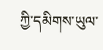ཀྱི་དམིགས་ཡུལ་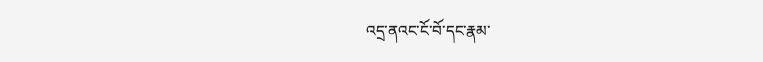འདྲ་ནའང་ངོ་བོ་དང་རྣམ་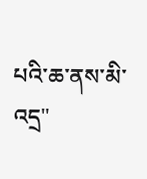པའི་ཆ་ནས་མི་འདྲ"